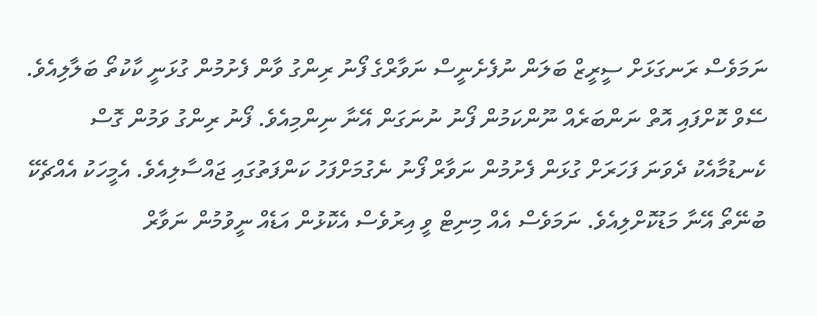ނަމަވެސް ރަނގަޅަށް ސީރީޒް ބަލަން ނުފެށެނީސް ނަވާރްގެ ފޯނު ރިންގު ވާން ފެށުމުން ގުޅަނީ ކާކުތޯ ބަލާލިއެވެ. ސޭވް ކޮށްފައި އޮތް ނަންބަރެއް ނޫންކަމުން ފޯނު ނުނަގަން އޭނާ ނިންމިއެވެ. ފޯނު ރިންގު ވަމުން ގޮސް ކެނޑުމާއެކު ދެވަނަ ފަހަރަށް ގުޅަން ފެށުމުން ނަވާރް ފޯނު ނެގުމަށްފަހު ކަންފަތުގައި ޖައްސާލިއެވެ. އެމީހަކު އެއްޗެކޭ ބުނޭތޯ އޭނާ މަޑުކޮށްލިއެވެ. ނަމަވެސް އެއް މިނިޓް ވީ އިރުވެސް އެކޮޅުން އަޑެއް ނީވުމުން ނަވާރް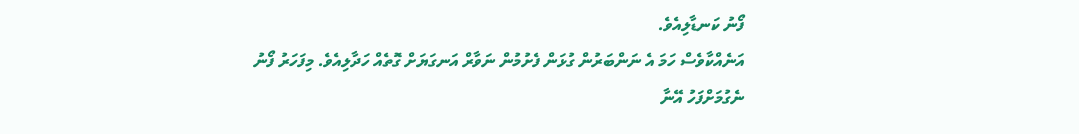ފޯނު ކަނޑާލިއެވެ.
އަނެއްކާވެސް ހަމަ އެ ނަންބަރުން ގުޅަން ފެށުމުން ނަވާރް އަނގަޔަށް ގޮތެއް ހަދާލިއެވެ. މިފަހަރު ފޯނު ނެގުމަށްފަހު އޭނާ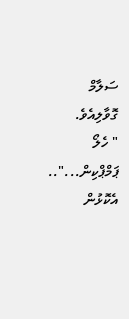ސަލާމް ގޮވާލިއެވެ.
" ހެލޯ ޕަމްޕްކިން...".. އެކޮޅުން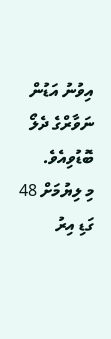އިވުނު އަޑުން ނަވާރްގެ ދެލޯ ބޮޑުވިއެވެ.
މި ލިޔުމަށް 48 ގަޑި އިރު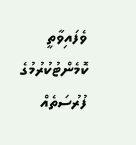ވެފައިވާތީ ކޮމެންޓުކުރުމުގެ ފުރުސަތެއް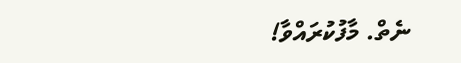ނެތް. މާފުކުރައްވާ!